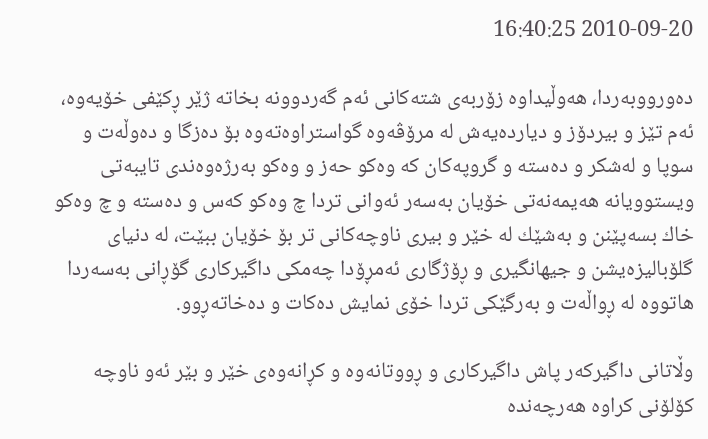2010-09-20 16:40:25

ده‌ورووبه‌ردا، هه‌وڵیداوه‌ زۆربه‌ی‌ شته‌كانی‌ ئه‌م گه‌ردوونه‌ بخاته‌ ژێر ڕكێفی‌ خۆیه‌وه‌، ئه‌م تێز و بیردۆز و دیارده‌یه‌ش له‌ مرۆڤه‌وه‌ گواستراوه‌ته‌وه‌ بۆ ده‌زگا و ده‌وڵه‌ت و سوپا و له‌شكر و ده‌سته‌ و گروپه‌كان كه‌ وه‌كو حه‌ز و وه‌كو به‌رژه‌وه‌ندی‌ تایبه‌تی‌ ویستوویانه‌ هه‌یمه‌نه‌تی‌ خۆیان به‌سه‌ر ئه‌وانی‌ تردا چ وه‌كو كه‌س و ده‌سته‌ و چ وه‌كو خاك بسه‌پێنن و به‌شێك له‌ خێر و بیری‌ ناوچه‌كانی‌ تر بۆ خۆیان ببێت، له‌ دنیای‌ گلۆبالیزه‌یشن و جیهانگیری‌ و ڕۆژگاری‌ ئه‌مڕۆدا چه‌مكی‌ داگیركاری‌ گۆڕانی‌ به‌سه‌ردا هاتووه‌ له‌ ڕواڵه‌ت و به‌رگێكی‌ تردا خۆی‌ نمایش ده‌كات و ده‌خاته‌ڕوو.

وڵاتانی‌ داگیركه‌ر پاش داگیركاری‌ و ڕووتانه‌وه‌ و كڕانه‌وه‌ی‌ خێر و بێر ئه‌و ناوچه‌ كۆلۆنی كراوه‌ هه‌رچه‌نده‌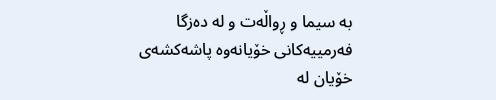به‌ سیما و ڕواڵه‌ت و له‌ ده‌زگا فه‌رمییه‌كانی‌ خۆیانه‌وه‌ پاشه‌كشه‌ی‌ خۆیان له‌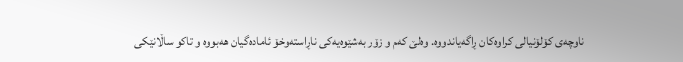ناوچه‌ی‌ كۆلۆنیالی‌ كراوه‌كان ڕاگه‌یاندووه‌. وه‌لێ‌ كه‌م و زۆر به‌شێوه‌یه‌كی‌ ناڕاسته‌وخۆ ئاماده‌گیان هه‌بووه‌ و تاكو ساڵانێكی‌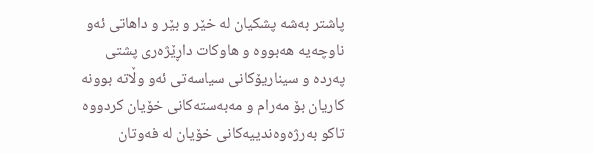پاشتر به‌شه‌ پشكیان له‌ خێر و بێر و داهاتی‌ ئه‌و ناوچه‌یه‌ هه‌بووه‌ و هاوكات داڕێژه‌ری‌ پشتی‌ په‌رده‌ و سیناریۆكانی‌ سیاسه‌تی‌ ئه‌و وڵاته‌ بوونه‌ كاریان بۆ مه‌رام و مه‌به‌سته‌كانی‌ خۆیان كردووه‌ تاكو به‌رژه‌وه‌ندییه‌كانی‌ خۆیان له‌ فه‌وتان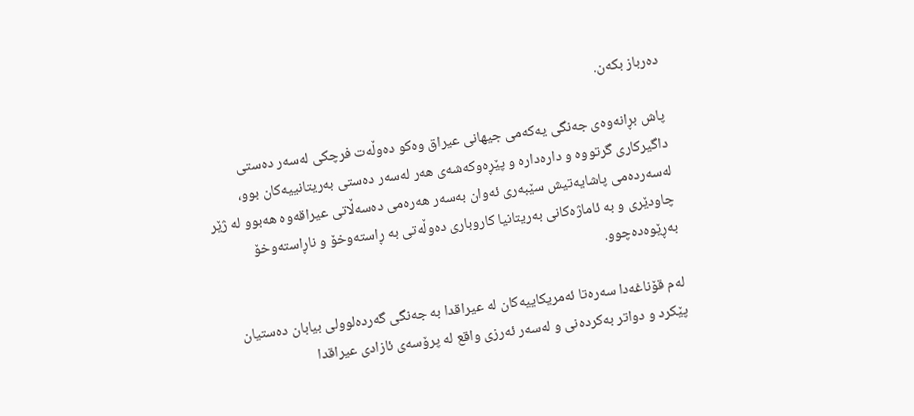ده‌رباز بكه‌ن.

پاش بڕانه‌وه‌ی‌ جه‌نگی‌ یه‌كه‌می‌ جیهانی‌ عیراق وه‌كو ده‌وڵه‌ت فرچكی‌ له‌سه‌ر ده‌ستی‌ داگیركاری‌ گرتووه‌ و داره‌داره‌ و پێڕه‌وكه‌شه‌ی‌ هه‌ر له‌سه‌ر ده‌ستی به‌ریتانییه‌كان بوو، له‌سه‌رده‌می‌ پاشایه‌تیش سێبه‌ری‌ ئه‌وان به‌سه‌ر هه‌ره‌می‌ ده‌سه‌ڵاتی‌ عیراقه‌وه‌ هه‌بوو له‌ ژێر چاودێری‌ و به‌ ئاماژه‌كانی‌ به‌ریتانیا كاروباری‌ ده‌وڵه‌تی‌ به‌ ڕاسته‌وخۆ و ناڕاسته‌وخۆ به‌ڕێوه‌ده‌چوو.

له‌م قۆناغه‌دا سه‌ره‌تا ئه‌مریكاییه‌كان له‌ عیراقدا به‌ جه‌نگی‌ گه‌رده‌لوولی‌ بیابان ده‌ستیان پێكرد و دواتر به‌كرده‌نی‌ و له‌سه‌ر ئه‌رزی‌ واقع له‌ پرۆسه‌ی‌ ئازادی‌ عیراقدا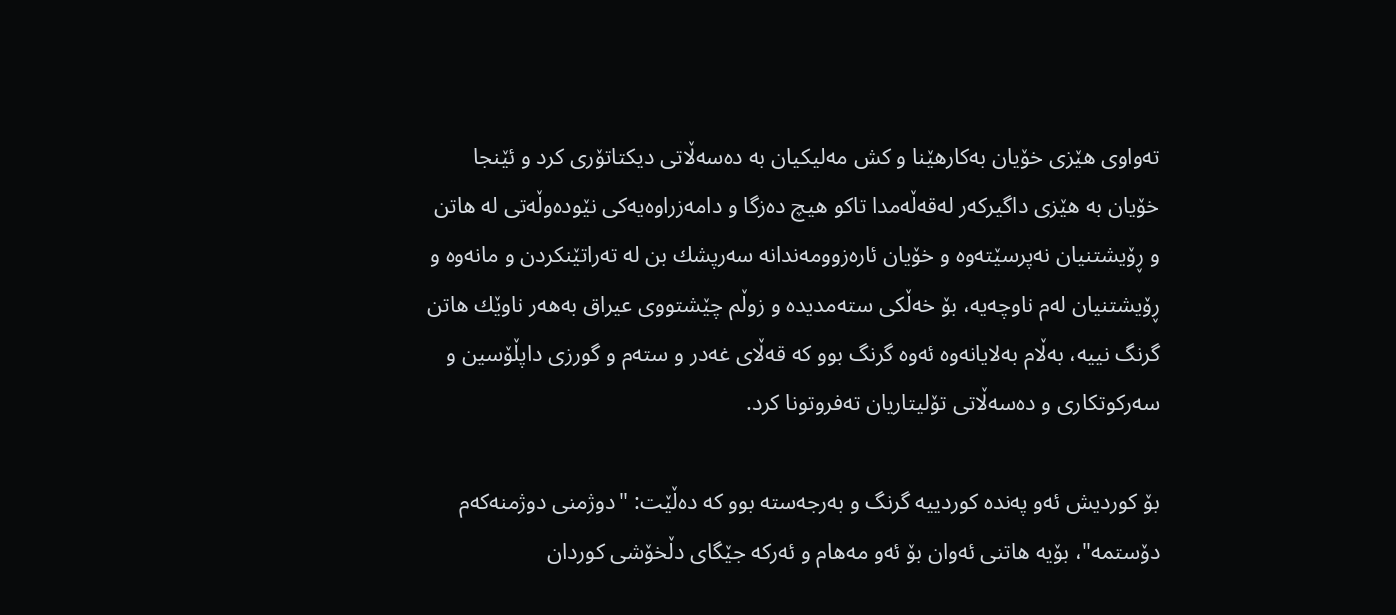ته‌واوی‌ هێزی‌ خۆیان به‌كارهێنا و كش مه‌لیكیان به‌ ده‌سه‌ڵاتی‌ دیكتاتۆری‌ كرد و ئێنجا خۆیان به‌ هێزی‌ داگیركه‌ر له‌قه‌ڵه‌مدا تاكو هیچ ده‌زگا و دامه‌زراوه‌یه‌كی‌ نێوده‌وڵه‌تی‌ له‌ هاتن و ڕۆیشتنیان نه‌پرسێته‌وه‌ و خۆیان ئاره‌زوومه‌ندانه‌ سه‌رپشك بن له‌ ته‌راتێنكردن و مانه‌وه‌ و ڕۆیشتنیان له‌م ناوچه‌یه‌، بۆ خه‌ڵكی‌ سته‌مدیده‌ و زوڵم چێشتووی‌ عیراق به‌هه‌ر ناوێك هاتن گرنگ نییه‌، به‌ڵام به‌لایانه‌وه‌ ئه‌وه‌ گرنگ بوو كه‌ قه‌ڵای‌ غه‌در و سته‌م و گورزی‌ داپڵۆسین و سه‌ركوتكاری‌ و ده‌سه‌ڵاتی‌ تۆلیتاریان ته‌فروتونا كرد.

بۆ كوردیش ئه‌و په‌نده‌ كوردییه‌ گرنگ و به‌رجه‌سته‌ بوو كه‌ ده‌ڵێت: "دوژمنی‌ دوژمنه‌كه‌م دۆستمه‌"، بۆیه‌ هاتنی‌ ئه‌وان بۆ ئه‌و مه‌هام و ئه‌ركه‌ جێگای‌ دڵخۆشی‌ كوردان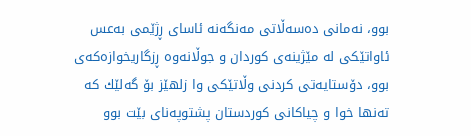بوو، نه‌مانی‌ ده‌سه‌ڵاتی‌ مه‌نگه‌نه‌ ئاسای‌ ڕژێمی‌ به‌عس ئاواتێكی‌ له‌ مێژینه‌ی كوردان و جوڵانه‌وه‌ ڕزگاریخوازه‌كه‌ی‌ بوو، دۆستایه‌تی‌ كردنی‌ وڵاتێكی‌ وا زلهێز بۆ گه‌لێك كه‌ ته‌نها خوا و چیاكانی‌ كوردستان پشتوپه‌نای‌ بێت بوو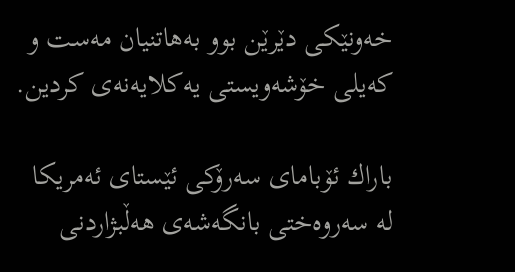خه‌ونێكی‌ دێرێن بوو به‌هاتنیان مه‌ست و كه‌یلی‌ خۆشه‌ویستی‌ یه‌كلایه‌نه‌ی‌ كردین.

باراك ئۆبامای‌ سه‌رۆكی‌ ئێستای‌ ئه‌مریكا له‌ سه‌روه‌ختی‌ بانگه‌شه‌ی‌ هه‌ڵبژاردنی‌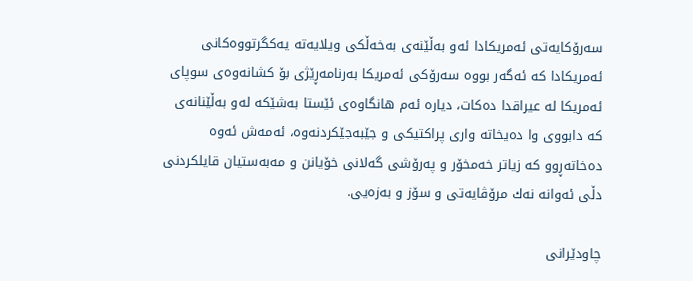سه‌رۆكایه‌تی‌ ئه‌مریكادا ئه‌و به‌ڵێنه‌ی‌ به‌خه‌ڵكی‌ ویلایه‌ته‌ یه‌كگرتووه‌كانی‌ ئه‌مریكادا كه‌ ئه‌گه‌ر بووه‌ سه‌رۆكی‌ ئه‌مریكا به‌رنامه‌ڕێژی‌ بۆ كشانه‌وه‌ی‌ سوپای‌ ئه‌مریكا له‌ عیراقدا ده‌كات، دیاره‌ ئه‌م هانگاوه‌ی‌ ئێستا به‌شێكه‌ له‌و به‌ڵێنانه‌ی‌ كه‌ دابووی‌ وا ده‌یخاته‌ واری‌ پراكتیكی‌ و جێبه‌جێكردنه‌وه‌، ئه‌مه‌ش ئه‌وه‌ ده‌خاته‌ڕوو كه‌ زیاتر خه‌مخۆر و په‌رۆشی‌ گه‌لانی‌ خۆیانن و مه‌به‌ستیان قایلكردنی‌ دڵی‌ ئه‌وانه‌ نه‌ك مرۆڤایه‌تی‌ و سۆز و به‌زه‌یی‌.

چاودێرانی‌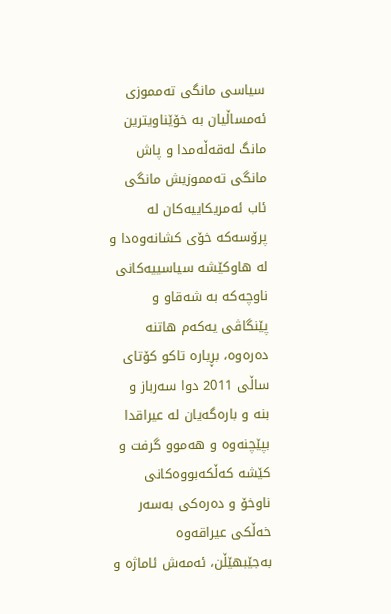سیاسی‌ مانگی‌ ته‌مموزی‌ ئه‌مساڵیان به‌ خۆێناویترین مانگ له‌قه‌ڵه‌مدا و پاش مانگی‌ ته‌مموزیش مانگی‌ ئاب ئه‌مریكاییه‌كان له‌ پرۆسه‌كه‌ خۆی‌ كشانه‌وه‌دا و له‌ هاوكێشه‌ سیاسییه‌كانی‌ ناوچه‌كه‌ به‌ شه‌قاو و پێنگاڤی‌ یه‌كه‌م هاتنه‌ ده‌ره‌وه‌، بڕیاره‌ تاكو كۆتای‌ ساڵی‌ 2011 دوا سه‌رباز و بنه‌ و باره‌گه‌یان له‌ عیراقدا بپێچنه‌وه‌ و هه‌موو گرفت و كێشه‌ كه‌ڵكه‌بووه‌كانی‌ ناوخۆ و ده‌ره‌كی‌ به‌سه‌ر خه‌ڵكی‌ عیراقه‌وه‌ به‌جێبهێڵن، ئه‌مه‌ش ئاماژه‌ و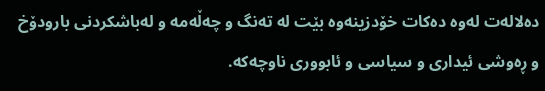ده‌لاله‌ت له‌وه‌ ده‌كات خۆدزینه‌وه‌ بێت له‌ ته‌نگ و چه‌ڵه‌مه‌ و له‌باشكردنی‌ بارودۆخ و ڕه‌وشی‌ ئیداری‌ و سیاسی‌ و ئابووری‌ ناوچه‌كه‌.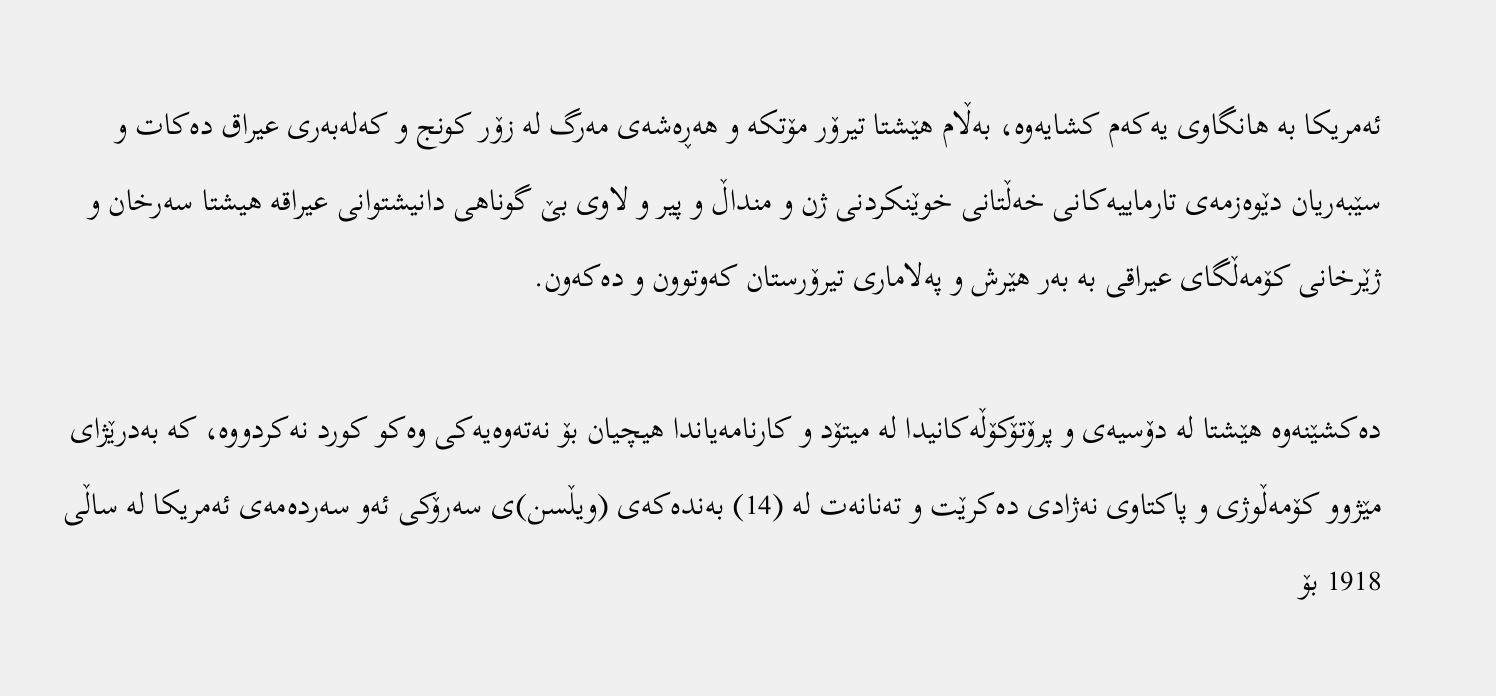ئه‌مریكا به‌ هانگاوی‌ یه‌كه‌م كشایه‌وه‌، به‌ڵام هێشتا تیرۆر مۆتكه‌ و هه‌ڕه‌شه‌ی‌ مه‌رگ له‌ زۆر كونج و كه‌له‌به‌ری‌ عیراق ده‌كات و سێبه‌ریان دێوه‌زمه‌ی‌ تارماییه‌كانی‌ خه‌ڵتانی‌ خوێنكردنی‌ ژن و منداڵ و پیر و لاوی‌ بێ گوناهی‌ دانیشتوانی‌ عیراقه‌ هیشتا سه‌رخان و ژێرخانی‌ كۆمه‌ڵگای‌ عیراقی‌ به‌ به‌ر هێرش و په‌لاماری‌ تیرۆرستان كه‌وتوون و ده‌كه‌ون.

ده‌كشێنه‌وه‌ هێشتا له‌ دۆسیه‌ی‌ و پرۆتۆكۆڵه‌كانیدا له‌ میتۆد و كارنامه‌یاندا هیچیان بۆ نه‌ته‌وه‌یه‌كی‌ وه‌كو كورد نه‌كردووه‌، كه‌ به‌درێژای‌ مێژوو كۆمه‌ڵوژی‌ و پاكتاوی‌ نه‌ژادی‌ ده‌كرێت و ته‌نانه‌ت له‌ (14) به‌نده‌كه‌ی‌ (ویڵسن)ی‌ سه‌رۆكی‌ ئه‌و سه‌رده‌مه‌ی‌ ئه‌مریكا له‌ ساڵی‌ 1918 بۆ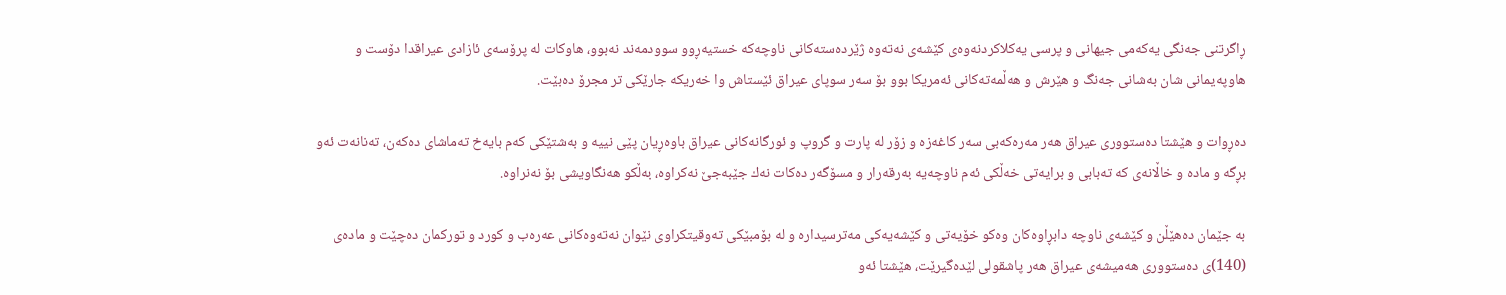ڕاگرتنی‌ جه‌نگی‌ یه‌كه‌می‌ جیهانی‌ و پرسی‌ یه‌كلاكردنه‌وه‌ی‌ كێشه‌ی‌ نه‌ته‌وه‌ ژێرده‌سته‌كانی‌ ناوچه‌كه‌ خستیه‌ڕوو سوودمه‌ند نه‌بوو، هاوكات له‌ پرۆسه‌ی‌ ئازادی‌ عیراقدا دۆست و هاوپه‌یمانی‌ شان به‌شانی‌ جه‌نگ و هێرش و هه‌ڵمه‌ته‌كانی‌ ئه‌مریكا بوو بۆ سه‌ر سوپای‌ عیراق ئێستاش وا خه‌ریكه‌ جارێكی‌ تر مجرۆ ده‌بێت.

ده‌ڕوات و هێشتا ده‌ستووری‌ عیراق هه‌ر مه‌ره‌كه‌بی‌ سه‌ر كاغه‌زه‌ و زۆر له‌ پارت و گروپ و ئورگانه‌كانی‌ عیراق باوه‌ڕیان پێی‌ نییه‌ و به‌شتێكی‌ كه‌م بایه‌خ ته‌ماشای‌ ده‌كه‌ن، ته‌نانه‌ت ئه‌و بڕگه‌ و ماده‌ و خاڵانه‌ی‌ كه‌ ته‌بابی‌ و برایه‌تی‌ خه‌ڵكی‌ ئه‌م ناوچه‌یه‌ به‌رقه‌رار و مسۆگه‌ر ده‌كات نه‌ك جێبه‌جێ‌ نه‌كراوه‌، به‌ڵكو هه‌نگاویشی‌ بۆ نه‌نراوه‌.

به‌ جێمان ده‌هێڵن و كێشه‌ی‌ ناوچه‌ دابڕاوه‌كان وه‌كو خۆیه‌تی‌ و كێشه‌یه‌كی‌ مه‌ترسیداره‌ و له‌ بۆمبێكی‌ ته‌وقیتكراوی‌ نێوان نه‌ته‌وه‌كانی‌ عه‌ره‌ب و كورد و توركمان ده‌چێت و ماده‌ی‌ (140)ی‌ ده‌ستووری‌ هه‌میشه‌ی‌ عیراق هه‌ر پاشقولی‌ لێده‌گیرێت، هێشتا ئه‌و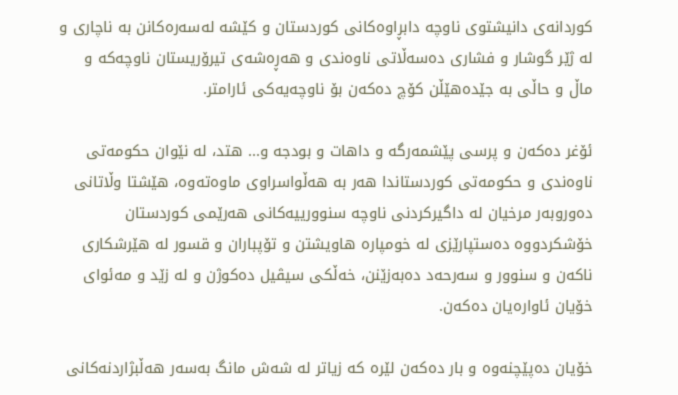كوردانه‌ی‌ دانیشتوی‌ ناوچه‌ دابڕاوه‌كانی‌ كوردستان و كێشه‌ له‌سه‌ره‌كانن به‌ ناچاری‌ و له‌ ژێر گوشار و فشاری‌ ده‌سه‌ڵاتی‌ ناوه‌ندی‌ و هه‌ڕه‌شه‌ی‌ تیرۆریستان ناوچه‌كه‌ و ماڵ و حاڵی‌ به‌ جێده‌هێڵن كۆچ ده‌كه‌ن بۆ ناوچه‌یه‌كی‌ ئارامتر.

ئۆغر ده‌كه‌ن و پرسی‌ پێشمه‌رگه‌ و داهات و بودجه‌ و... هتد، له‌ نێوان حكومه‌تی‌ ناوه‌ندی‌ و حكومه‌تی‌ كوردستاندا هه‌ر به‌ هه‌ڵواسراوی‌ ماوه‌ته‌وه‌، هێشتا وڵاتانی‌ ده‌وروبه‌ر مرخیان له‌ داگیركردنی‌ ناوچه‌ سنوورییه‌كانی‌ هه‌رێمی‌ كوردستان خۆشكردووه‌ ده‌ستپارێزی‌ له‌ خومپاره‌ هاویشتن و تۆپباران و قسور له‌ هێرشكاری‌ ناكه‌ن و سنوور و سه‌رحه‌د ده‌به‌زێنن، خه‌ڵكی‌ سیڤیل ده‌كوژن و له‌ زێد و مه‌ئوای‌ خۆیان ئاواره‌یان ده‌كه‌ن.

خۆیان ده‌پێچنه‌وه‌ و بار ده‌كه‌ن لێره‌ كه‌ زیاتر له‌ شه‌ش مانگ به‌سه‌ر هه‌ڵبژاردنه‌كانی‌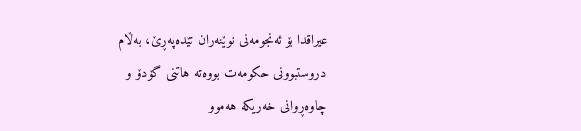عیراقدا بۆ ئه‌نجومه‌نی‌ نوێنه‌ران تێده‌په‌ڕێ‌، به‌ڵام دروستبوونی‌ حكومه‌ت بووه‌ته‌ هاتنی‌ گۆدۆ و چاوه‌ڕوانی‌ خه‌ریكه‌ هه‌موو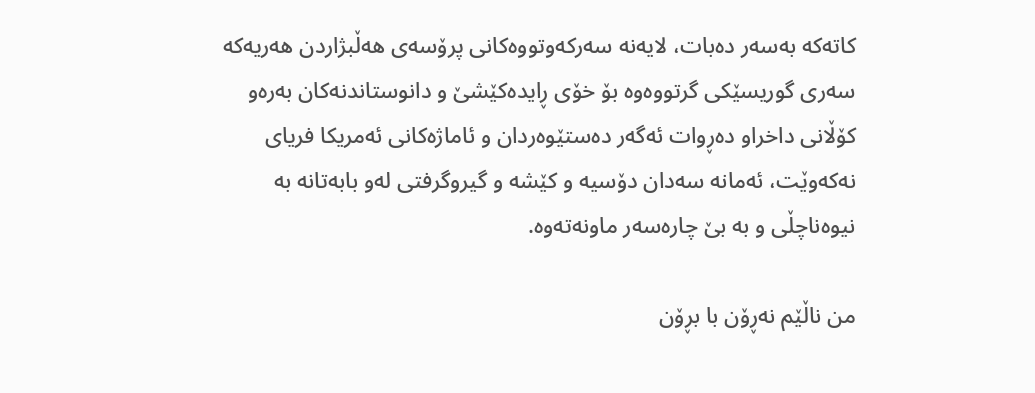كاته‌كه‌ به‌سه‌ر ده‌بات، لایه‌نه‌ سه‌ركه‌وتووه‌كانی‌ پرۆسه‌ی‌ هه‌ڵبژاردن هه‌ریه‌كه‌ سه‌ری‌ گوریسێكی‌ گرتووه‌وه‌ بۆ خۆی‌ ڕایده‌كێشێ‌ و دانوستاندنه‌كان به‌ره‌و كۆڵانی‌ داخراو ده‌ڕوات ئه‌گه‌ر ده‌ستێوه‌ردان و ئاماژه‌كانی‌ ئه‌مریكا فریای‌ نه‌كه‌وێت، ئه‌مانه‌ سه‌دان دۆسیه‌ و كێشه‌ و گیروگرفتی‌ له‌و بابه‌تانه‌ به‌ نیوه‌ناچڵی‌ و به‌ بێ‌ چاره‌سه‌ر ماونه‌ته‌وه‌.

من ناڵێم نه‌ڕۆن با بڕۆن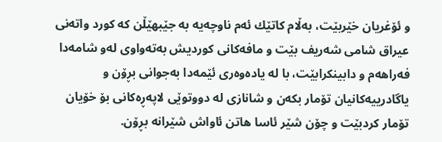و ئۆغریان خێربێت، به‌ڵام كاتێك ئه‌م ناوچه‌یه‌ به‌ جێبهێڵن كه‌ كورد واته‌نی‌ عیراق شامی‌ شه‌ریف بێت و مافه‌كانی‌ كوردیش به‌ته‌واوی‌ له‌و شامه‌دا فه‌راهه‌م و دابینكرابێت، با له‌ یاده‌وه‌ری‌ ئێمه‌دا به‌جوانی‌ بڕۆن و یاگادرییه‌كانیان تۆمار بكه‌ن و شانازی له‌ دووتوێی‌ لاپه‌ڕه‌كانی‌ بۆ خۆیان تۆمار كردبێت و چۆن شێر ئاسا هاتن ئاواش شێرانه‌ بڕۆن.